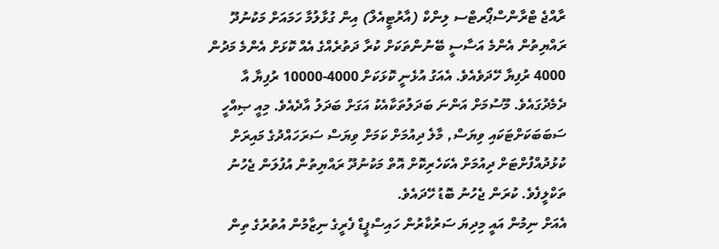ރާއްޖެ ޓްރާންސްޕޯރޓްސ ލިންކް (އާރުޓީއެލް) އިން ގުޅާލުމާ ހަމައަށް މަކުނުދޫ ރައްޔިތުން އެންމެ އަސާސީ ބޭނުންތަކަށް ކުރާ ދަތުރެއްގެ އެއް ކޮޅަށް އެންމެ މަދުން 4000 ރުފިޔާ ހޭދަވެއެވެ. އެއަގު އުޅެނީ ކޮޅަކަށް 4000-10000 ރުފިޔާ އާ ދެމެދުގައެވެ. މޫސުމަށް އަންނަ ބަދަލުތަކާއެކު އަގަށް ބަދަލު އާދެއެވެ. މިއީ ޞިއްހީ ސަބަބަކަށްޓަކައި ވިޔަސް, މާލެ ދިއުމަށް ކަމަށް ވިޔަސް ސަރަހައްދުގެ މައިރަށް ކުޅުދުއްފުށްޓަށް ދިއުމަށް އެކަހެރިކޮށް އޮތް މަކުނުދޫ ރައްޔިތުން އުފުލަން ޖެހުނު ތަކްލީފެވެ. ކުރަން ޖެހުނު ބޮޑު ހޭދައެވެ.
އެއަށް ނިމުން އައީ މިދިޔަ ސަރުކާރުން ހައިސްޕީޑް ފެރީގެ ނިޒާމުން އުތުރުގެ ތިން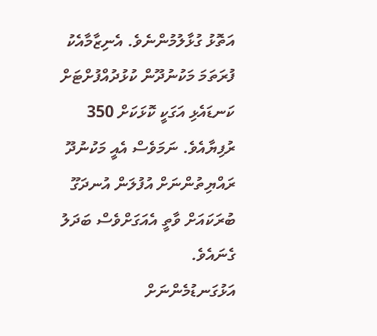އަތޮޅު ގުޅާލުމުންނެވެ. އެނިޒާމާއެކު ފުރަތަމަ މަކުނުދޫން ކުޅުދުއްފުށްޓަށް ކަނޑައެޅި އަގަކީ ކޮޅަކަށް 350 ރުފިޔާއެވެ. ނަމަވެސް އެއީ މަކުނުދޫ ރައްޔިތުންނަށް އުފުލަން އުނދަގޫ ބުރަކައަށް ވާތީ އެއަގަށްވެސް ބަދަލު ގެނައެވެ.
އަޅުގަނޑުމެންނަށް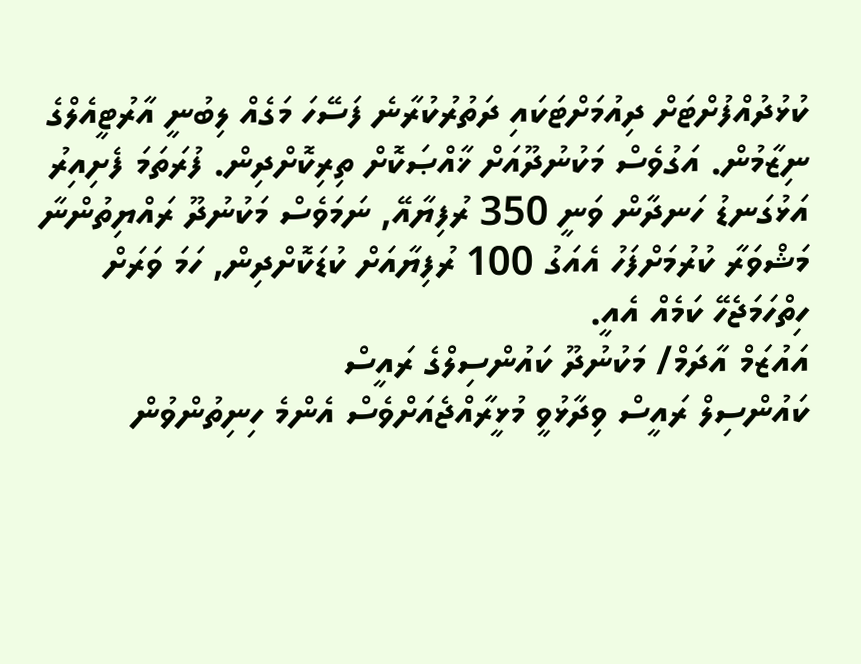ކުޅުދުއްފުށްޓަށް ދިއުމަށްޓަކައި ދަތުރުކުރާނެ ފަސޭހަ މަގެއް ލިބުނީ އާރުޓީއެލްގެ ނިޒާމުން. އަގުވެސް މަކުނުދޫއަށް ޚާއްޞަކޮށް ތިރިކޮށްދިން. ފުރަތަމަ ފެށިއިރު އަޅުގަނޑު ހަނދާން ވަނީ 350 ރުފިޔާއޭ, ނަމަވެސް މަކުނުދޫ ރައްޔިތުންނާ މަޝްވަރާ ކުރުމަށްފަހު އެއަގު 100 ރުފިޔާއަށް ކުޑަކޮށްދިން, ހަމަ ވަރަށް ހިތްހަމަޖެހޭ ކަމެއް އެއީ.
އައުޒަމް އާދަމް/ މަކުނުދޫ ކައުންސިލްގެ ރައީސް
ކައުންސިލް ރައީސް ވިދާޅުވީ މުޅީރާއްޖެއަށްވެސް އެންމެ ހިނިތުންވުން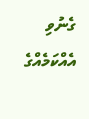ގެނުވި އެއްކަމެއްގެ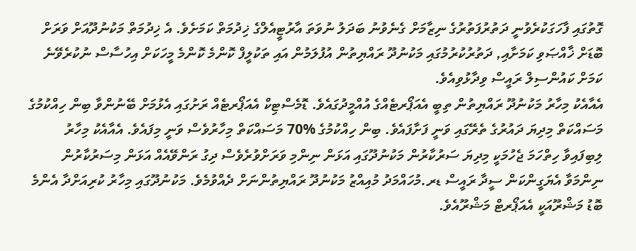ގޮތުގައި ފާހަގަކުރެވުނީ ދަތުރުފަތުރުގެ ނިޒާމަށް ގެނެވުނު ބަދަލު ނުވަތަ އާރުޓީއެލްގެ ޚިދުމަތް ކަމަށެވެ. އެ ޚިދުމަތް މަކުނުދޫއަށް ވަރަށް ބޮޑަށް ޚާއްޞަވި ކަމަށާއި, ދަތުރުކުރުމުގައި މަކުނުދޫ ރައްޔިތުން އުފުލަމުން އައި ތަކުލީފް ކޮންމެ ކޮންމެ މީހަކަށް އިހުސާސް ނުކުރެވޭނެ ކަމަށް ކައުންސިލް ރައީސް ވިދާޅުވިއެވެ.
އެއާއެކު މިހާރު މަކުނުދޫ ރައްޔިތުން ތިބީ އެއަޕޯރޓެއްގެ އުއްމީދުގައެވެ. ޑޮމެސްޓިކް އެއަޕޯރޓެއް ރަށުގައި އެޅުމަށް ބޭނުންވާ ބިން ހިއްކުމުގެ މަސައްކަތް މިދިޔަ ދައުރުގެ ތެރޭގައި ވަނީ ފަށާފައެވެ. ބިން ހިއްކުމުގެ %70 މަސައްކަތް މިހާރުވެސް ވަނީ މިފައެވެ. އެއާއެކު މިހާރު ލިބިފައިވާ ހިތްހަމަ ޖެހުމަކީ މިދިޔަ ސަރުކާރުން މަކުނުދޫގައި އަޅަން ނިންމި ވަރަށްވުރެވެސް ދިގު ރަންވޭއެއް އަޅަން މިސަރުކާރުން ނިންމަވާ އެޔަގީންކަން ސީދާ ރައީސް ޑރ.މުހައްމަދު މުއިއްޒު މަކުނުދޫ ރައްޔިތުންނަށް ދެއްވުމެވެ. މަކުނުދޫގައި މިހާރު ކުރިއަށްދާ އެންމެ ބޮޑު މަޝްރޫއަކީ އެއަޕޯރޓް މަޝްރޫއެވެ.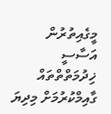މީގެއިތުރުން އަސާސީ ޚިދުމަތްތްތައް ގާއިމްކުރުމަށް މިދިޔަ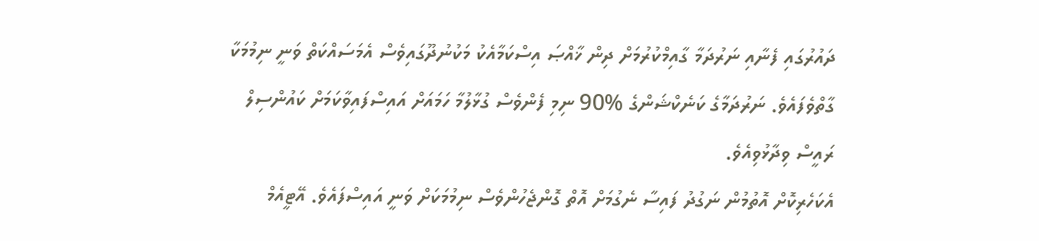ދައުރުގައި ފެނާއި ނަރުދަމާ ގާއިމްކުރުމަށް ދިން ޚާއްޞަ އިސްކަމާއެކު މަކުނުދޫގައިވެސް އެމަސައްކަތް ވަނީ ނިމުމަކާ ގާތްވެފައެވެ. ނަރުދަމާގެ ކަނެކްޝަންގެ %90 ނިމި ފެންވެސް ގުޅާލުމާ ހަމައަށް އައިސްފައިވާކަމަށް ކައުންސިލް ރައީސް ވިދާޅުވިއެވެ.
އެކަހެރިކޮށް އޮތުމުން ނަގުދު ފައިސާ ނެގުމަށް އޮތް ގޮންޖެހުންވެސް ނިމުމަކަށް ވަނީ އައިސްފައެވެ. އޭޓީއެމް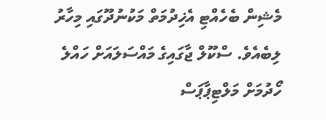މެޝިން ބެހެއްޓި އެޚިދުމަތް މަކުނުދޫގައި މިހާރު ލިބެއެވެ. ސްކޫލް ޖާގައިގެ މައްސަލައަށް ހައްލެ ހޯދުމަށް މަލްޓިޕާޕަސް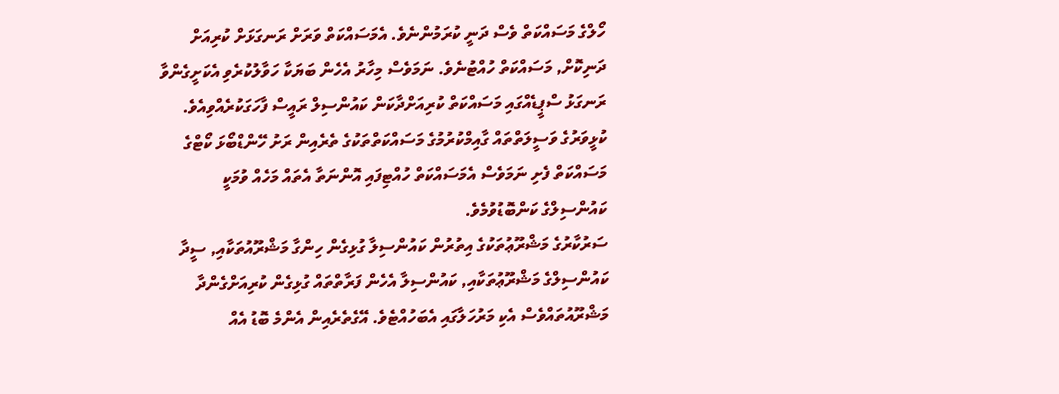ހޯލްގެ މަސައްކަތް ވެސް ދަނީ ކުރަމުންނެވެ. އެމަސައްކަތް ވަރަށް ރަނގަޅަށް ކުރިއަށް ދަނިކޮށް, މަސައްކަތް ހުއްޓުނެވެ. ނަމަވެސް މިހާރު އެހެން ބަޔަކާ ހަވާލުކުރެވި އެކަށީގެންވާ ރަނގަޅު ސްޕީޑެއްގައި މަސައްކަތް ކުރިއަށްދާކަން ކައުންސިލް ރައީސް ފާހަގަކުރެއްވިއެވެ.
ކުޅީވަރުގެ ވަސީލަތްތައް ގާއިމްކުރުމުގެ މަސައްކަތްތަކުގެ ތެރެއިން ރަށު ހޭންޑްބޯޅަ ކޯޓްގެ މަސައްކަތް ފެށި ނަމަވެސް އެމަސައްކަތް ހުއްޓިފައި އޮންނަތާ އެތައް މަހެއް ވުމަކީ ކައުންސިލްގެ ކަންބޮޑުވުމެވެ.
ސަރުކާރުގެ މަޝްރޫޢުތަކުގެ އިތުރުން ކައުންސިލާ ގުޅިގެން ހިންގާ މަޝްރޫއުތަކާއި, ސީދާ ކައުންސިލްގެ މަޝްރޫޢުތަކާއި, ކައުންސިލާ އެހެން ފަރާތްތައް ގުޅިގެން ކުރިއަށްގެންދާ މަޝްރޫއުތައްވެސް އެކި މަރުހަލާގައި އެބަހުއްޓެވެ. އޭގެތެރެއިން އެންމެ ބޮޑު އެއް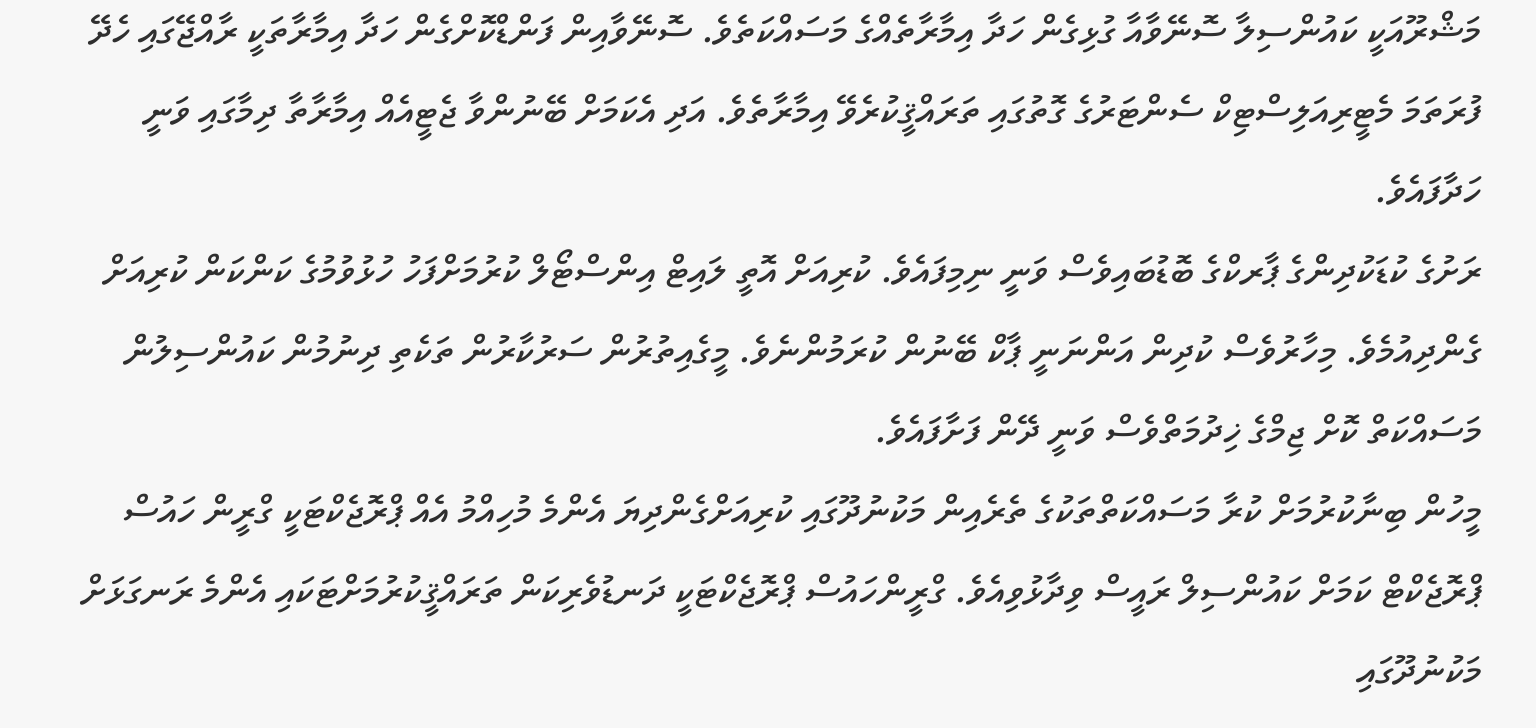މަޝްރޫއަކީ ކައުންސިލާ ސޮނޭވާއާ ގުޅިގެން ހަދާ އިމާރާތެއްގެ މަސައްކަތެވެ. ސޮނޭވާއިން ފަންޑްކޮށްގެން ހަދާ އިމާރާތަކީ ރާއްޖޭގައި ހެދޭ ފުރަތަމަ މެޓީރިއަލިސްޓިކް ސެންޓަރުގެ ގޮތުގައި ތަރައްޤީކުރެވޭ އިމާރާތެވެ. އަދި އެކަމަށް ބޭނުންވާ ޖެޓީއެއް އިމާރާތާ ދިމާގައި ވަނީ ހަދާފައެވެ.
ރަށުގެ ކުޑަކުދިންގެ ޕާރކްގެ ބޮޑުބައިވެސް ވަނީ ނިމިފައެވެ. ކުރިއަށް އޮތީ ލައިޓް އިންސްޓޯލް ކުރުމަށްފަހު ހުޅުވުމުގެ ކަންކަން ކުރިއަށް ގެންދިއުމެވެ. މިހާރުވެސް ކުދިން އަންނަނީ ޕާކް ބޭނުން ކުރަމުންނެވެ. މީގެއިތުރުން ސަރުކާރުން ތަކެތި ދިނުމުން ކައުންސިލުން މަސައްކަތް ކޮށް ޖިމްގެ ޚިދުމަތްވެސް ވަނީ ދޭން ފަށާފައެވެ.
މީހުން ބިނާކުރުމަށް ކުރާ މަސައްކަތްތަކުގެ ތެރެއިން މަކުނުދޫގައި ކުރިއަށްގެންދިޔަ އެންމެ މުހިއްމު އެއް ޕްރޮޖެކްޓަކީ ގްރީން ހައުސް ޕްރޮޖެކްޓް ކަމަށް ކައުންސިލް ރައީސް ވިދާޅުވިއެވެ. ގްރީންހައުސް ޕްރޮޖެކްޓަކީ ދަނޑުވެރިކަން ތަރައްޤީކުރުމަށްޓަކައި އެންމެ ރަނގަޅަށް މަކުނުދޫގައި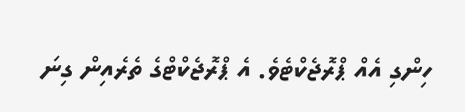ހިންގި އެއް ޕްރޮޖެކްޓެވެ. އެ ޕްރޮޖެކްޓްގެ ތެރެއިން ގިނަ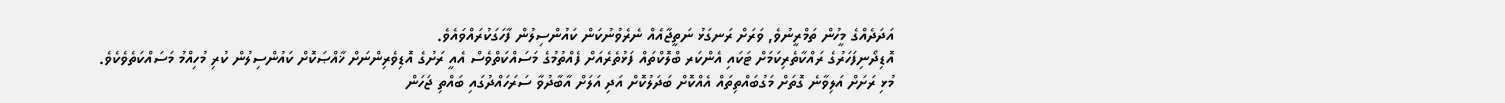އަދަދެއްގެ މީހުން ތަމްރީނުވެ, ވަރަށް ރަނގަޅު ނަތީޖާއެއް ނެރެވުނުކަން ކައުންސިލުން ފާހަގަކުރައްވައެވެ.
އޮޑިދޯނިފަހަރުގެ ރައްކާތެރިކަމަށް ޓަކައި އެންކަރ ބްލޮކްތައް ފަޅުތެރެއަށް ފެއްތުމުގެ މަސައްކަތްވެސް އެއީ ރަށުގެ އޮޑިވެރިންނަށް ޚާއްޞަކޮށް ކައުންސިލުން ކުރި މުހިއްމު މަސައްކަތެވެކެވެ. މުޅި ރަށަށް އަލިވާނެ ގޮތަށް މަގުބައްތިތައް އެއްކޮށް ބަދަލުކޮށް އަދި އަލަށް އާބާދުވާ ސަރަހައްދުގައި ބައްތި ޖަހަން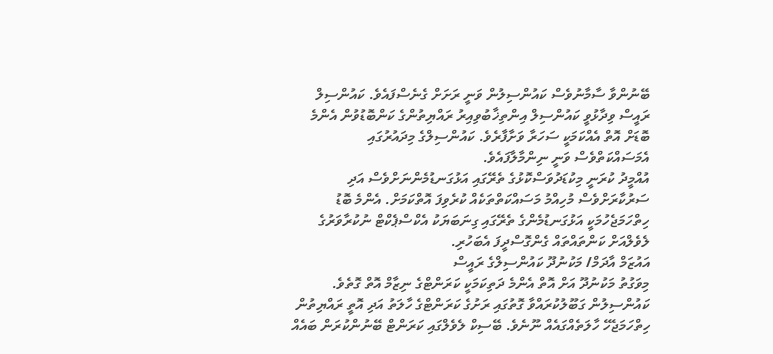ބޭނުންވާ ސާމާނުވެސް ކައުންސިލުން ވަނީ ރަށަށް ގެނެސްފައެވެ. ކައުންސިލް ރައީސް ވިދާޅުވީ ކައުންސިލް އިންތިޚާބުވިއިރު ރައްޔިތުންގެ ކަންބޮޑުވުން އެންމެ ބޮޑަށް އޮތް އެއްކަމަކީ ސަހަރާ ވަށާފާރެވެ. ކައުންސިލްގެ މިދައުރުގައި އެމަސައްކަތްވެސް ވަނީ ނިންމާލާފައެވެ.
އުއްމީދު ކުރަނީ މިކުޑަދުވަސްކޮޅުގެ ތެރޭގައި އަޅުގަނޑުމެންނަށްވެސް އަދި ސަރުކާރަށްވެސް މުހިއްމު މަސައްކަތްތަކެއް ކުރެވިފަ އޮތްކަމަށް. އެންމެ ބޮޑު ހިތްހަމަޖެހުމަކީ އަޅުގަނޑުމެންގެ ތެރޭގައި ގިނަބަޔަކު އެކްސްޕެކްޓް ނުކުރާވަރުގެ ލެވެލްއަށް ކަންތައްތައް ގެންގޮސްދީފަ އެބަހުރި.
އައުޒަމް އާދަމް/ މަކުނުދޫ ކައުންސިލްގެ ރައީސް
މިވަގުތު މަކުނުދޫ އަށް އޮތް އެންމެ ދަތިކަމަކީ ކަރަންޓްގެ ނިޒާމް އޮތް ގޮތެވެ. ކައުންސިލުން ގަބޫލުކުރައްވާ ގޮތުގައި ރަށުގެ ކަރަންޓްގެ ހާލަތު އަދި އޮތީ ރައްޔިތުން ހިތްހަމަޖެހޭ ހާލަތެއްގައެއް ނޫނެވެ. ބޭސިކް ލެވެލްގައި ކަރަންޓް ބޭނުންކުރަން ބައެއް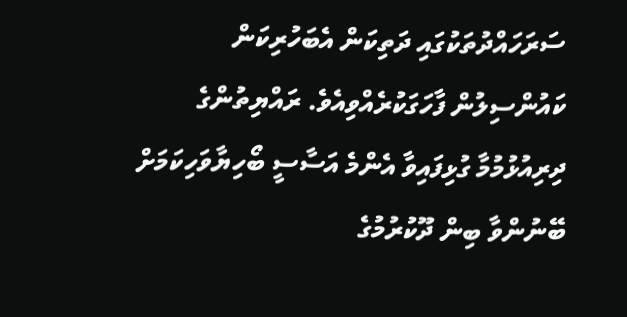ސަރަހައްދުތަކުގައި ދަތިކަން އެބަހުރިކަން ކައުންސިލުން ފާހަގަކުރެއްވިއެވެ. ރައްޔިތުންގެ ދިރިއުޅުމުމާ ގުޅިފައިވާ އެންމެ އަސާސީ ބޯހިޔާވަހިކަމަށް ބޭނުންވާ ބިން ދޫކުރުމުގެ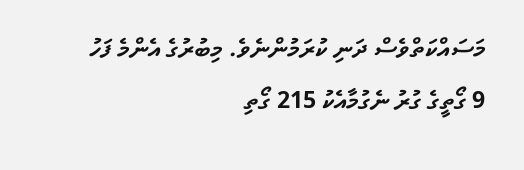މަސައްކަތްވެސް ދަނި ކުރަމުންނެވެ. މިބުރުގެ އެންމެ ފަހު 9 ގޯތީގެ ގުރު ނެގުމާއެކު 215 ގޯތި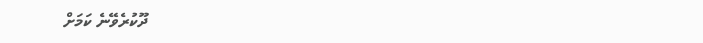ދޫކުރެވޭނެ ކަމަށް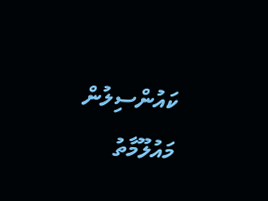ކައުންސިލުން މައުލޫމާތު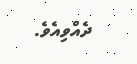ދެއްވިއެވެ.